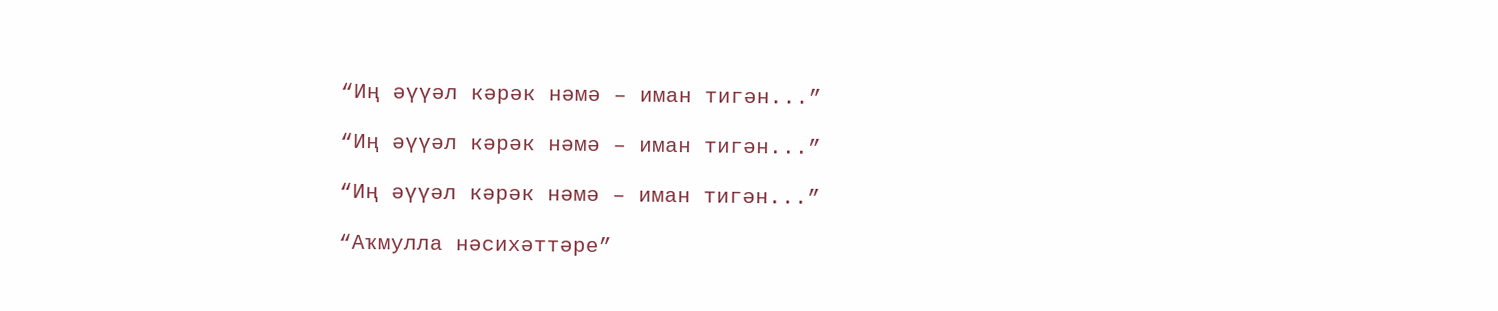“Иң әүүәл кәрәк нәмә – иман тигән...”

“Иң әүүәл кәрәк нәмә – иман тигән...”

“Иң әүүәл кәрәк нәмә – иман тигән...”

“Аҡмулла нәсихәттәре”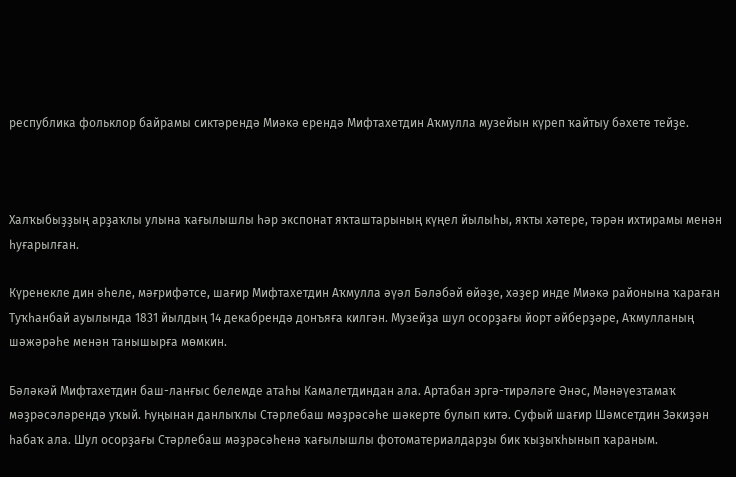республика фольклор байрамы сиктәрендә Миәкә ерендә Мифтахетдин Аҡмулла музейын күреп ҡайтыу бәхете тейҙе.



Халҡыбыҙҙың арҙаҡлы улына ҡағылышлы һәр экспонат яҡташтарының күңел йылыһы, яҡты хәтере, тәрән ихтирамы менән һуғарылған.

Күренекле дин әһеле, мәғрифәтсе, шағир Мифтахетдин Аҡмулла әүәл Бәләбәй өйәҙе, хәҙер инде Миәкә районына ҡараған Туҡһанбай ауылында 1831 йылдың 14 декабрендә донъяға килгән. Музейҙа шул осорҙағы йорт әйберҙәре, Аҡмулланың шәжәрәһе менән танышырға мөмкин.

Бәләкәй Мифтахетдин баш-ланғыс белемде атаһы Камалетдиндан ала. Артабан эргә-тирәләге Әнәс, Мәнәүезтамаҡ мәҙрәсәләрендә уҡый. Һуңынан данлыҡлы Стәрлебаш мәҙрәсәһе шәкерте булып китә. Суфый шағир Шәмсетдин Зәкиҙән һабаҡ ала. Шул осорҙағы Стәрлебаш мәҙрәсәһенә ҡағылышлы фотоматериалдарҙы бик ҡыҙыҡһынып ҡараным.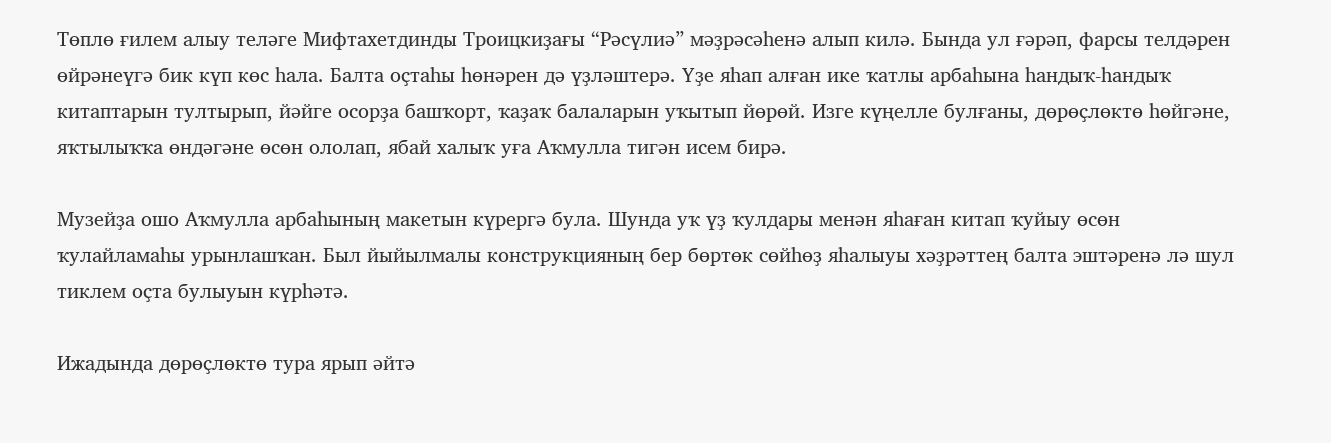Төплө ғилем алыу теләге Мифтахетдинды Троицкиҙағы “Рәсүлиә” мәҙрәсәһенә алып килә. Бында ул ғәрәп, фарсы телдәрен өйрәнеүгә бик күп көс һала. Балта оҫтаһы һөнәрен дә үҙләштерә. Үҙе яһап алған ике ҡатлы арбаһына һандыҡ-һандыҡ китаптарын тултырып, йәйге осорҙа башҡорт, ҡаҙаҡ балаларын уҡытып йөрөй. Изге күңелле булғаны, дөрөҫлөктө һөйгәне, яҡтылыҡҡа өндәгәне өсөн ололап, ябай халыҡ уға Аҡмулла тигән исем бирә.

Музейҙа ошо Аҡмулла арбаһының макетын күрергә була. Шунда уҡ үҙ ҡулдары менән яһаған китап ҡуйыу өсөн ҡулайламаһы урынлашҡан. Был йыйылмалы конструкцияның бер бөртөк сөйһөҙ яһалыуы хәҙрәттең балта эштәренә лә шул тиклем оҫта булыуын күрһәтә.

Ижадында дөрөҫлөктө тура ярып әйтә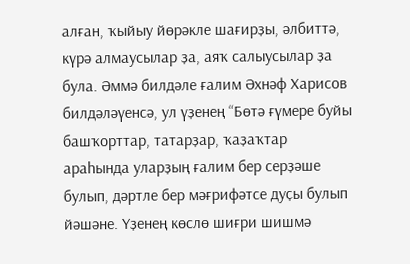алған, ҡыйыу йөрәкле шағирҙы, әлбиттә, күрә алмаусылар ҙа, аяҡ салыусылар ҙа була. Әммә билдәле ғалим Әхнәф Харисов билдәләүенсә, ул үҙенең “Бөтә ғүмере буйы башҡорттар, татарҙар, ҡаҙаҡтар араһында уларҙың ғалим бер серҙәше булып, дәртле бер мәғрифәтсе дуҫы булып йәшәне. Үҙенең көслө шиғри шишмә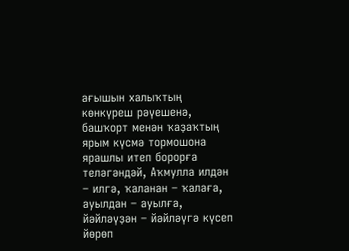ағышын халыҡтың көнкүреш рәүешенә, башҡорт менән ҡаҙаҡтың ярым күсмә тормошона ярашлы итеп борорға теләгәндәй, Аҡмулла илдән – илгә, ҡаланан – ҡалаға, ауылдан – ауылға, йәйләүҙән – йәйләүгә күсеп йөрөп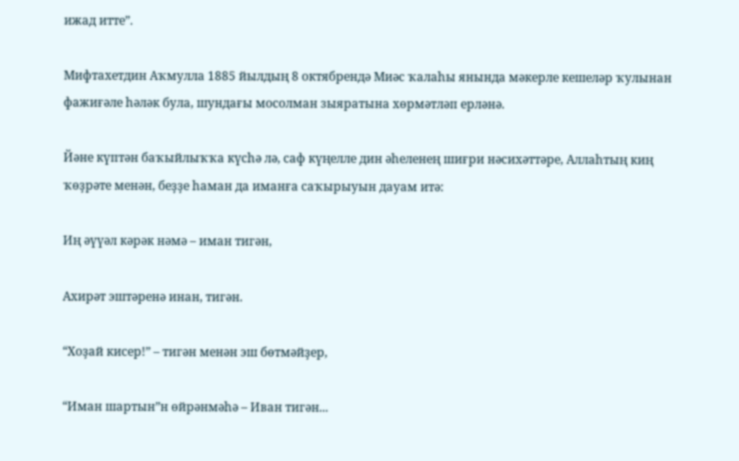ижад итте”.

Мифтахетдин Аҡмулла 1885 йылдың 8 октябрендә Миәс ҡалаһы янында мәкерле кешеләр ҡулынан фажиғәле һәләк була, шундағы мосолман зыяратына хөрмәтләп ерләнә.

Йәне күптән баҡыйлыҡҡа күсһә лә, саф күңелле дин әһеленең шиғри нәсихәттәре, Аллаһтың киң ҡөҙрәте менән, беҙҙе һаман да иманға саҡырыуын дауам итә:

Иң әүүәл кәрәк нәмә – иман тигән,

Ахирәт эштәренә инан, тигән.

“Хоҙай кисер!” – тигән менән эш бөтмәйҙер,

“Иман шартын”н өйрәнмәһә – Иван тигән...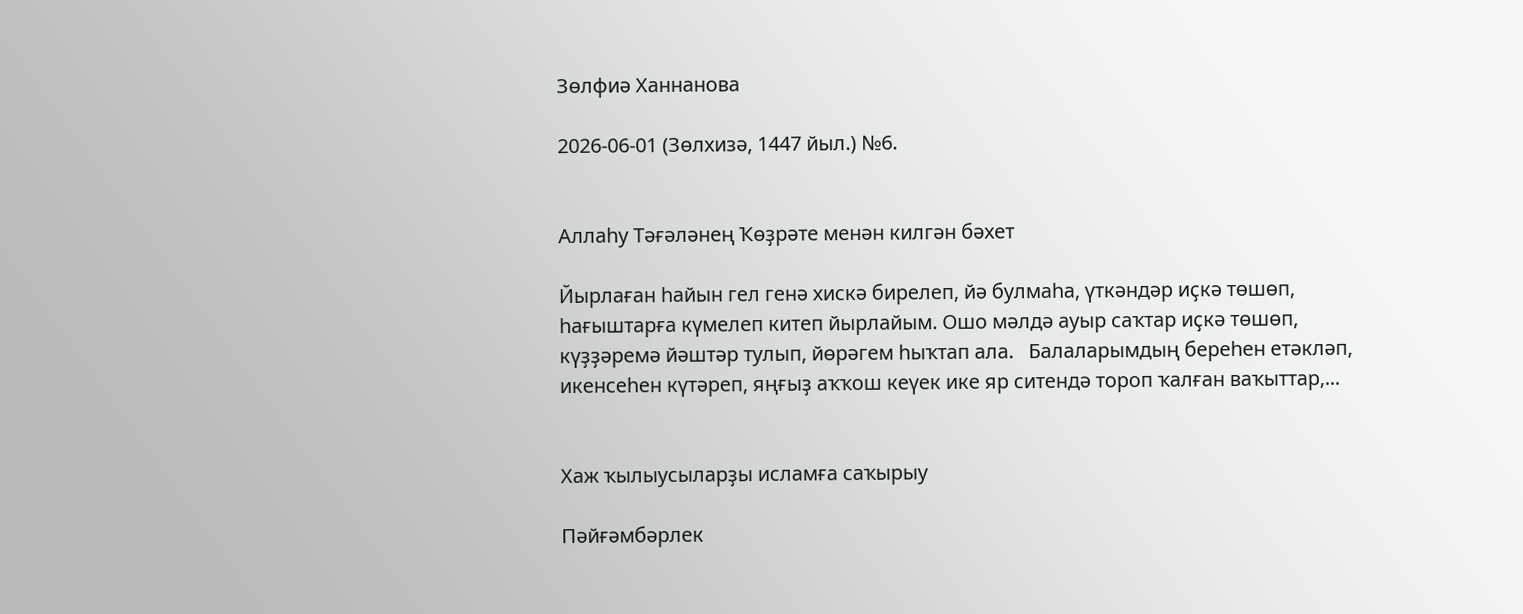Зөлфиә Ханнанова

2026-06-01 (Зөлхизә, 1447 йыл.) №6.


Аллаһу Тәғәләнең Ҡөҙрәте менән килгән бәхет

Йырлаған һайын гел генә хискә бирелеп, йә булмаһа, үткәндәр иҫкә төшөп, һағыштарға күмелеп китеп йырлайым. Ошо мәлдә ауыр саҡтар иҫкә төшөп, күҙҙәремә йәштәр тулып, йөрәгем һыҡтап ала.   Балаларымдың береһен етәкләп, икенсеһен күтәреп, яңғыҙ аҡҡош кеүек ике яр ситендә тороп ҡалған ваҡыттар,...


Хаж ҡылыусыларҙы исламға саҡырыу

Пәйғәмбәрлек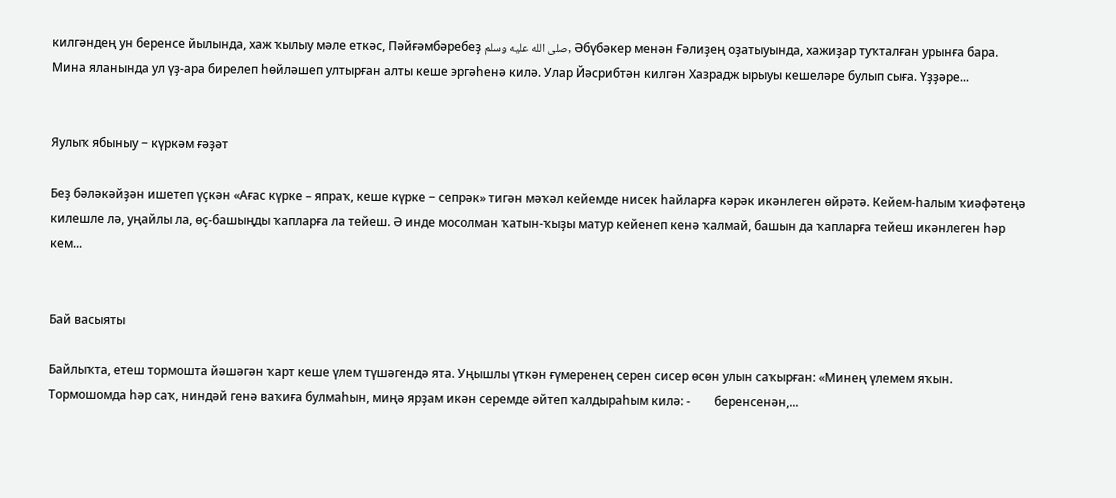килгәндең ун беренсе йылында, хаж ҡылыу мәле еткәс, Пәйғәмбәребеҙ صلى الله عليه وسلم, Әбүбәкер менән Ғәлиҙең оҙатыуында, хажиҙар туҡталған урынға бара.   Мина яланында ул үҙ-ара бирелеп һөйләшеп ултырған алты кеше эргәһенә килә. Улар Йәсрибтән килгән Хазрадж ырыуы кешеләре булып сыға. Үҙҙәре...


Яулыҡ ябыныу − күркәм ғәҙәт

Беҙ бәләкәйҙән ишетеп үҫкән «Ағас күрке – япраҡ, кеше күрке − сепрәк» тигән мәҡәл кейемде нисек һайларға кәрәк икәнлеген өйрәтә. Кейем-һалым ҡиәфәтеңә килешле лә, уңайлы ла, өҫ-башыңды ҡапларға ла тейеш. Ә инде мосолман ҡатын-ҡыҙы матур кейенеп кенә ҡалмай, башын да ҡапларға тейеш икәнлеген һәр кем...


Бай васыяты

Байлыҡта, етеш тормошта йәшәгән ҡарт кеше үлем түшәгендә ята. Уңышлы үткән ғүмеренең серен сисер өсөн улын саҡырған: «Минең үлемем яҡын. Тормошомда һәр саҡ, ниндәй генә ваҡиға булмаһын, миңә ярҙам икән серемде әйтеп ҡалдыраһым килә: -        беренсенән,...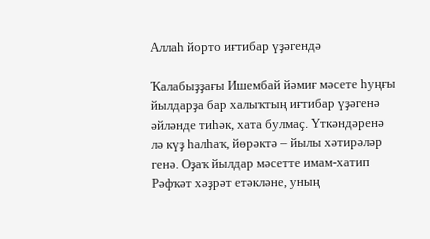Аллаһ йорто иғтибар үҙәгендә

Ҡалабыҙҙағы Ишембай йәмиғ мәсете һуңғы йылдарҙа бар халыҡтың иғтибар үҙәгенә әйләнде тиһәк, хата булмаҫ. Үткәндәренә лә күҙ һалһаҡ, йөрәктә – йылы хәтирәләр генә. Оҙаҡ йылдар мәсетте имам-хатип Рәфҡәт хәҙрәт етәкләне, уның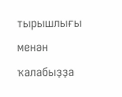тырышлығы менән ҡалабыҙҙа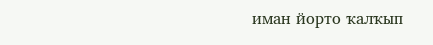иман йорто ҡалҡып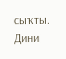сыҡты. Дини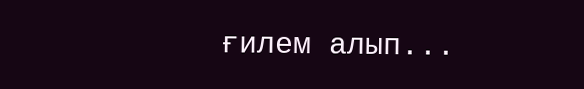ғилем алып...